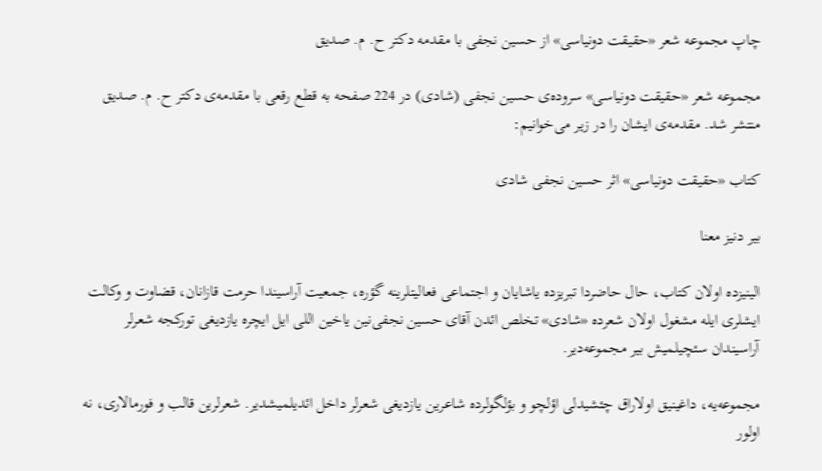چاپ مجموعه شعر «حقیقت دونیاسی» از حسین نجفی با مقدمه دکتر ح. م. صدیق

مجموعه شعر «حقیقت دونیاسی» سروده‌ی حسین نجفی (شادی) در 224 صفحه به قطع رقعی با مقدمه‌ی دکتر ح. م. صدیق منتشر شد. مقدمه‌ی ایشان را در زیر می‌خوانیم:

کتاب «حقیقت دونیاسی» اثر حسین نجفی شادی

بیر دنیز معنا

الینیزده اولان کتاب، حال حاضردا تبریزده یاشایان و اجتماعی فعالیتلرینه گؤره، جمعیت آراسیندا حرمت قازانان، قضاوت و وکالت ایشلری ایله مشغول اولان شعرده «شادی» تخلص ائدن آقای حسین نجفی‌نین یاخین اللی ایل ایچره یازدیغی تورکجه شعرلر آراسیندان سئچیلمیش بیر مجموعه‌دیر.

مجموعه‌یه، داغینیق اولاراق چئشیدلی اؤلچو و بؤلگولرده شاعرین یازدیغی شعرلر داخل ائدیلمیشدیر. شعرلرین قالب و فورمالاری، نه اولور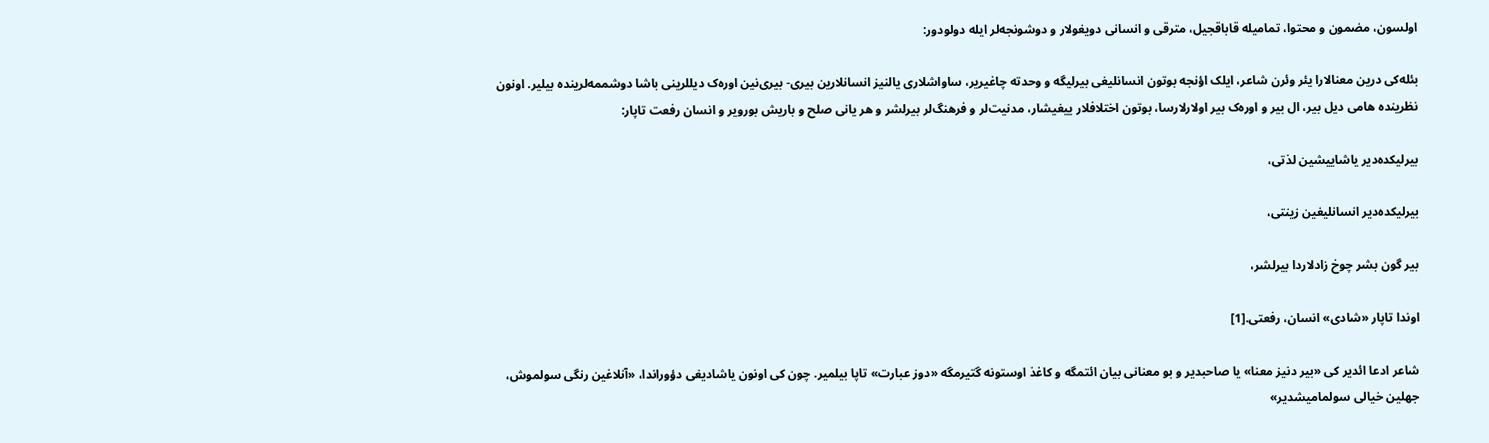اولسون، مضمون و محتوا، تمامیله قاباقجیل، مترقی و انسانی دویغولار و دوشونجه‌لر ایله دولودور:

بئله‌کی درین معنالارا یئر وئرن شاعر، ایلک اؤنجه بوتون انسانلیغی بیرلیگه و وحدته چاغیریر، ساواشلاری یالنیز انسانلارین بیری- بیری‌نین اوره‌ک دیللرینی باشا دوشممه‌لرینده بیلیر. اونون نظرینده هامی دیل بیر، ال بیر و اوره‌ک بیر اولارلارسا، بوتون اختلافلار ییغیشار، مدنیت‌لر و فرهنگ‌لر بیرلشر و هر یانی صلح و باریش بورویر و انسان رفعت تاپار:

بیرلیکده‌دیر یاشاییشین لذتی،

بیرلیکده‌دیر انسانلیغین زینتی،

بیر گون بشر چوخ زادلاردا بیرلشر،

اوندا تاپار «شادی» انسان، رفعتی.[1]

شاعر ادعا ائدیر کی «بیر دنیز معنا» یا صاحبدیر و بو معنانی بیان ائتمگه و کاغذ اوستونه گتیرمگه «دوز عبارت» تاپا بیلمیر. چون کی اونون یاشادیغی دؤوراندا، «آنلاغین رنگی سولموش، جهلین خیالی سولمامیشدیر»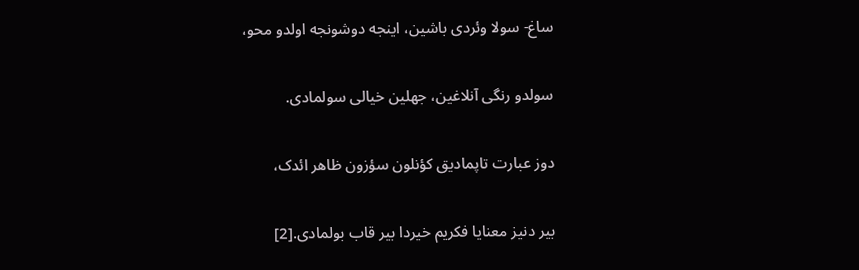ساغ- سولا وئردی باشین، اینجه دوشونجه اولدو محو،

سولدو رنگی آنلاغین، جهلین خیالی سولمادی.

دوز عبارت تاپمادیق کؤنلون سؤزون ظاهر ائدک،

بیر دنیز معنایا فکریم خیردا بیر قاب بولمادی.[2]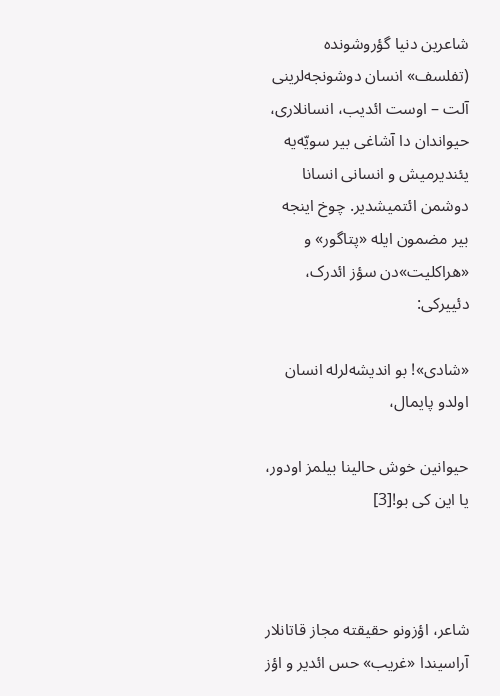شاعرین دنیا گؤروشونده (تفلسف» انسان دوشونجه‌لرینی آلت – اوست ائدیب، انسانلاری، حیواندان دا آشاغی بیر سویّه‌یه یئندیرمیش و انسانی انسانا دوشمن ائتمیشدیر. چوخ اینجه بیر مضمون ایله «پتاگور» و «هراکلیت»دن سؤز ائدرک، دئییرکی:

«شادی»! بو اندیشه‌لرله انسان اولدو پایمال،

حیوانین خوش حالینا بیلمز اودور، یا این کی بو![3]



شاعر، اؤزونو حقیقته مجاز قاتانلار آراسیندا «غریب» حس ائدیر و اؤز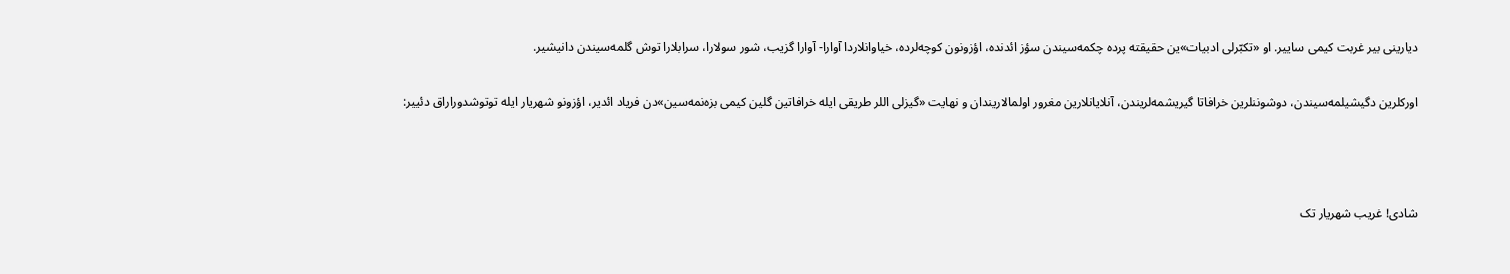دیارینی بیر غربت کیمی ساییر. او «تکبّرلی ادبیات»ین حقیقته پرده چکمه‌سیندن سؤز ائدنده، اؤزونون کوچه‌لرده، خیاوانلاردا آوارا- آوارا گزیب، شور سولارا، سرابلارا توش گلمه‌سیندن دانیشیر.

اورکلرین دگیشیلمه‌سیندن، دوشوننلرین خرافاتا گیریشمه‌لریندن، آنلایانلارین مغرور اولمالاریندان و نهایت «گیزلی اللر طریقی ایله خرافاتین گلین کیمی بزه‌نمه‌سین»دن فریاد ائدیر، اؤزونو شهریار ایله توتوشدوراراق دئییر:



شادی! غریب شهریار تک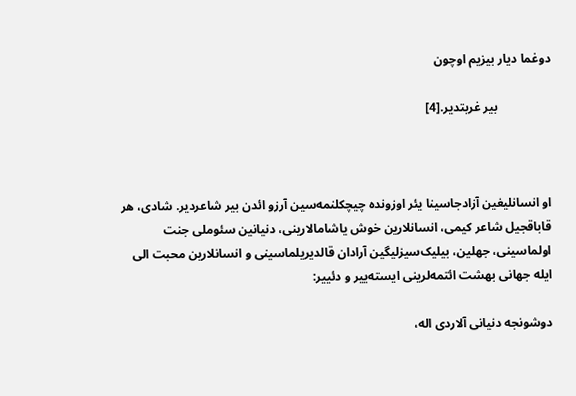دوغما دیار بیزیم اوچون

                 بیر غربتدیر.[4]



او انسانلیغین آزادجاسینا یئر اوزونده چیچکلنمه‌سین آرزو ائدن بیر شاعردیر. شادی، هر قاباقجیل شاعر کیمی، انسانلارین خوش یاشامالارینی، دنیانین سئوملی جنت اولماسینی، جهلین، بیلیک‌سیزلیگین آرادان قالدیریلماسینی و انسانلارین محبت الی ایله جهانی بهشت ائتمه‌لرینی ایسته‌ییر و دئییر:

دوشونجه دنیانی آلاردی اله،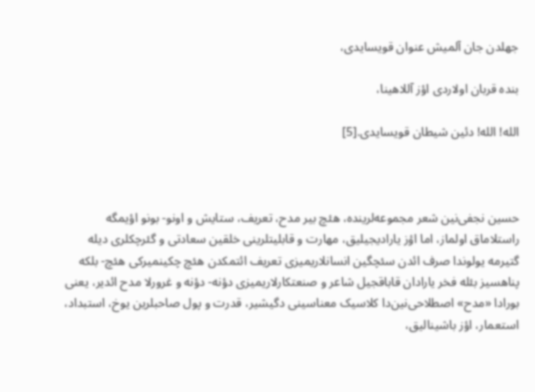جهلدن جان آلمیش عنوان قویسایدی،

بنده قربان اولاردی اؤز آللاهینا،

الله! الله! دئین شیطان قویسایدی.[5]



حسین نجفی‌نین شعر مجموعه‌لرینده، هئچ بیر مدح، تعریف، ستایش و اونو- بونو اؤیمگه راستلاماق اولماز، اما اؤز یارادیجیلیق، مهارت و قابلیتلرینی خلقین سعادتی و گئرچکلری دیله گتیرمه یولوندا صرف ائدن سئچگین انسانلاریمیزی تعریف ائتمکدن هئچ چکینمیرکی هئچ- بلکه پناهسیز بئله فخر یارادان قاباقجیل شاعر و صنعتکارلاریمیزی دؤنه- دؤنه و غرورلا مدح ائدیر، یعنی بورادا «مدح» اصطلاحی‌نین‌دا کلاسیک معناسینی دگیشیر، قدرت و پول صاحبلرین یوخ، استبداد، استعمار، اؤز باشینالیق،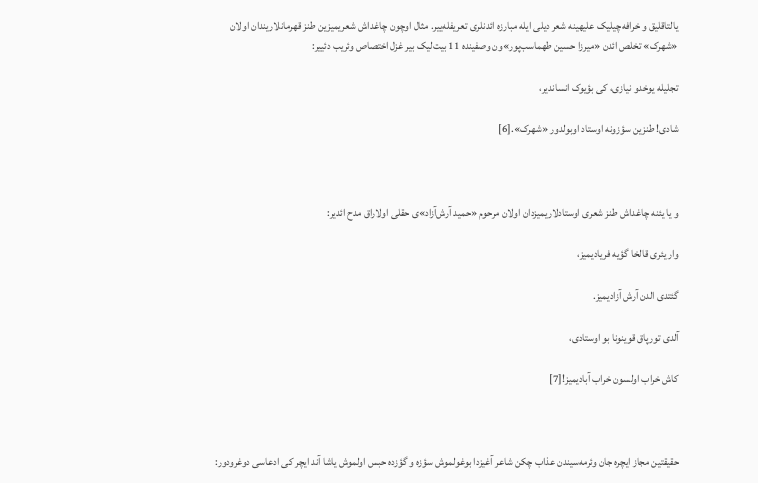یالتاقلیق و خرافه‌چیلیک علیهینه شعر دیلی ایله مبارزه ائدنلری تعریفله‌ییر. مثال اوچون چاغداش شعریمیزین طنز قهرمانلاریندان اولان «شهرک» تخلص ائدن «میرزا حسین طهماسب‌پور»ون وصفینده 11 بیت‌لیک بیر غزل اختصاص وئریب دئییر:

تجلیله یوخدو نیازی، کی بؤیوک انساندیر،

شادی! طنزین سؤزونه اوستاد اوبولدور «شهرک».[6]



و یا یئنه چاغداش طنز شعری اوستادلاریمیزدان اولان مرحوم «حمید آرش‌آزاد»ی حقلی اولاراق مدح ائدیر:

وار یئری قالخا گؤیه فریادیمیز،

گئتدی الدن آرش آزادیمیز.

آلدی تورپاق قوینونا بو اوستادی،

کاش خراب اولسون خراب آبادیمیز![7]



حقیقتین مجاز ایچره جان وئرمه‌سیندن عذاب چکن شاعر آغیزدا بوغولموش سؤزه و گؤزده حبس اولموش یاشا آند ایچر کی ادعاسی دوغرودور: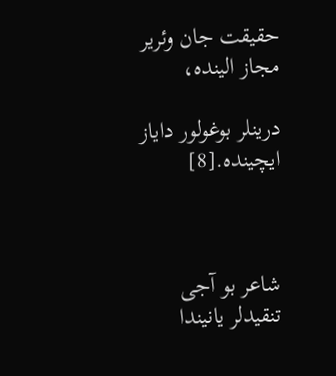حقیقت جان وئریر مجاز الینده،

درینلر بوغولور دایاز ایچینده.[8]



شاعر بو آجی تنقیدلر یانیندا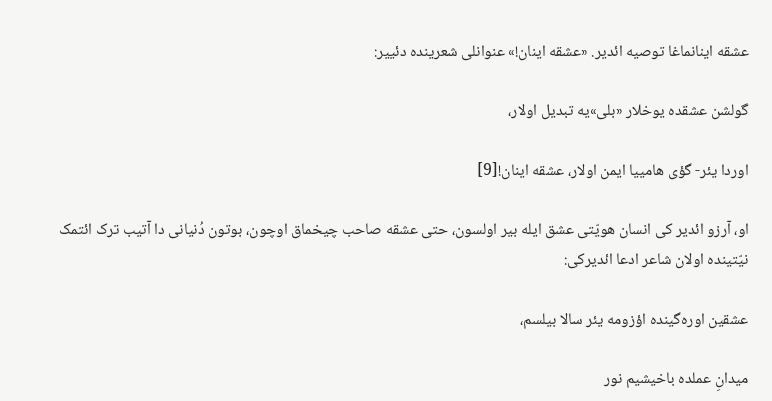عشقه اینانماغا توصیه ائدیر. «عشقه اینان!» عنوانلی شعرینده دئییر:

گولشن عشقده یوخلار «بلی»یه تبدیل اولار،

اوردا یئر- گؤی هامییا ایمن اولار، عشقه اینان![9]

او، آرزو ائدیر کی انسان هویّتی عشق ایله بیر اولسون، حتی عشقه صاحب چیخماق اوچون، بوتون دُنیانی دا آتیب ترک ائتمک نیّتینده اولان شاعر ادعا ائدیرکی:

عشقین اوره‌گینده اؤزومه یئر سالا بیلسم،

میدانِ عملده باخیشیم نور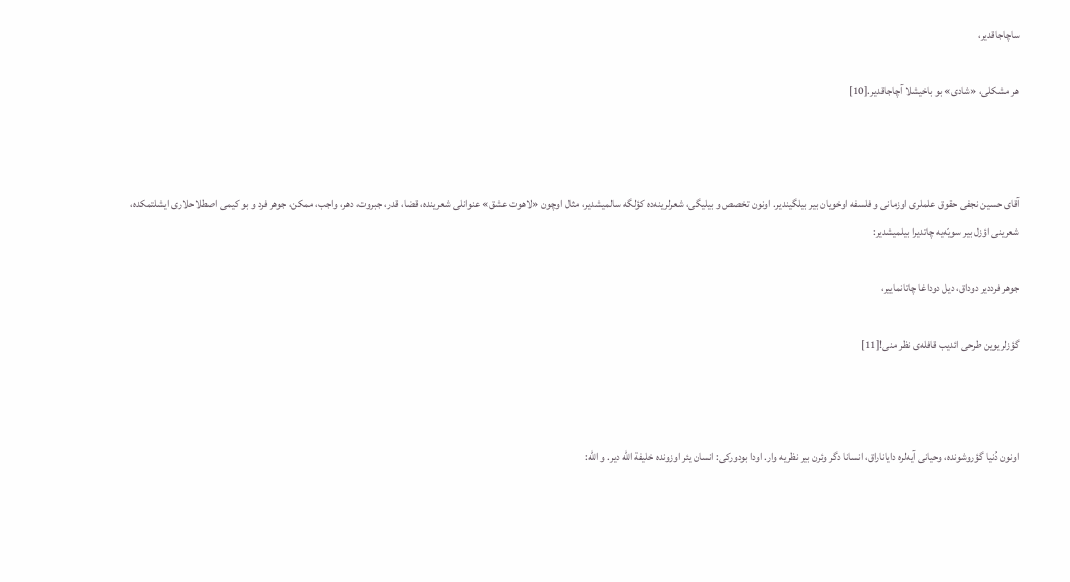ساچاجاقدیر،

هر مشکلی، «شادی» بو باخیشلا آچاجاقدیر.[10]



آقای حسین نجفی حقوق علملری اوزمانی و فلسفه اوخویان بیر بیلگیندیر. اونون تخصص و بیلیگی، شعرلرینه‌ده کؤلگه سالمیشدیر، مثال اوچون «لاهوت عشق» عنوانلی شعرینده، قضا، قدر، جبروت، دهر، واجب، ممکن، جوهر فرد و بو کیمی اصطلاحلاری ایشلتمکده، شعرینی اؤزل بیر سویّه‌یه چاتدیرا بیلمیشدیر:

جوهر فرددیر دوداق، دیل دوداغا چاتانماییر،

گؤزلریوین طرحی ائدیب قافله‌ی نظر منی![11]



اونون دُنیا گؤروشونده، وحیانی آیه‌لره دایاناراق، انسانا دگر وئرن بیر نظریه وار. اودا بودورکی: انسان یئر اوزونده خلیفة اللّه دیر. و اللّه: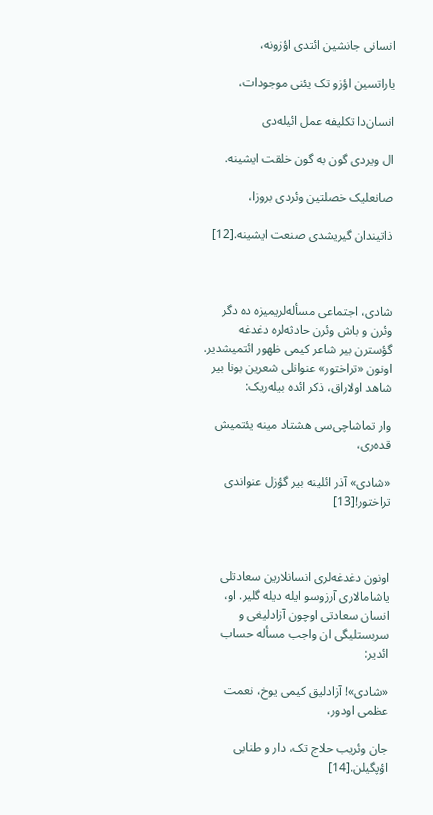انسانی جانشین ائتدی اؤزونه،

یاراتسین اؤزو تک یئنی موجودات،

انسان‌دا تکلیفه عمل ائیله‌دی

ال ویردی گون به گون خلقت ایشینه.

صانعلیک خصلتین وئردی بروزا،

ذاتیندان گیریشدی صنعت ایشینه.[12]



شادی، اجتماعی مسأله‌لریمیزه ده دگر وئرن و باش وئرن حادثه‌لره دغدغه گؤسترن بیر شاعر کیمی ظهور ائتمیشدیر. اونون «تراختور» عنوانلی شعرین بونا بیر شاهد اولاراق، ذکر ائده بیله‌ریک:

وار تماشاچی‌سی هشتاد مینه یئتمیش قده‌ری،

«شادی» آذر ائلینه بیر گؤزل عنواندی تراختور![13]



اونون دغدغه‌لری انسانلارین سعادتلی یاشامالاری آرزوسو ایله دیله گلیر. او، انسان سعادتی اوچون آزادلیغی و سربستلیگی ان واجب مسأله‌ حساب ائدیر:

«شادی»! آزادلیق کیمی یوخ، نعمت عظمی اودور،

جان وئریب حلاج تک، دار و طنابی اؤپگیلن.[14]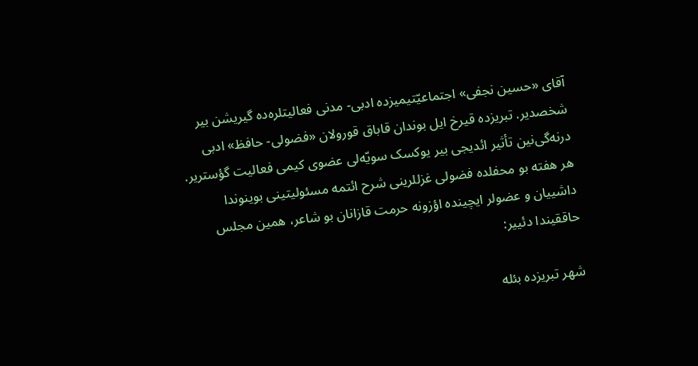آقای «حسین نجفی» اجتماعیّتیمیزده ادبی- مدنی فعالیتلره‌ده گیریشن بیر شخصدیر. تبریزده قیرخ ایل بوندان قاباق قورولان «فضولی- حافظ» ادبی درنه‌گی‌نین تأثیر ائدیجی بیر یوکسک سویّه‌لی عضوی کیمی فعالیت گؤستریر. هر هفته بو محفلده فضولی غزللرینی شرح ائتمه مسئولیتینی بوینوندا داشییان و عضولر ایچینده اؤزونه حرمت قازانان بو شاعر، همین مجلس حاققیندا دئییر:

شهر تبریزده بئله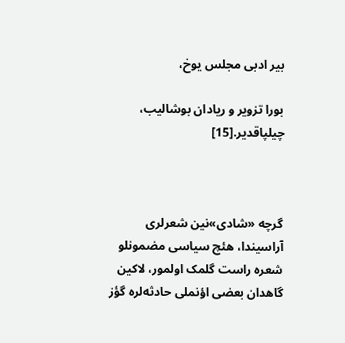بیر ادبی مجلس یوخ،

بورا تزویر و ریادان بوشالیب، چیلپاقدیر.[15]



گرچه «شادی»نین شعرلری آراسیندا، هئچ سیاسی مضمونلو شعره راست گلمک اولمور، لاکین گاهدان بعضی اؤنملی حادثه‌لره گؤز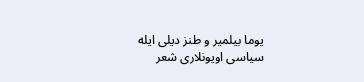یوما بیلمیر و طنز دیلی ایله سیاسی اویونلاری شعر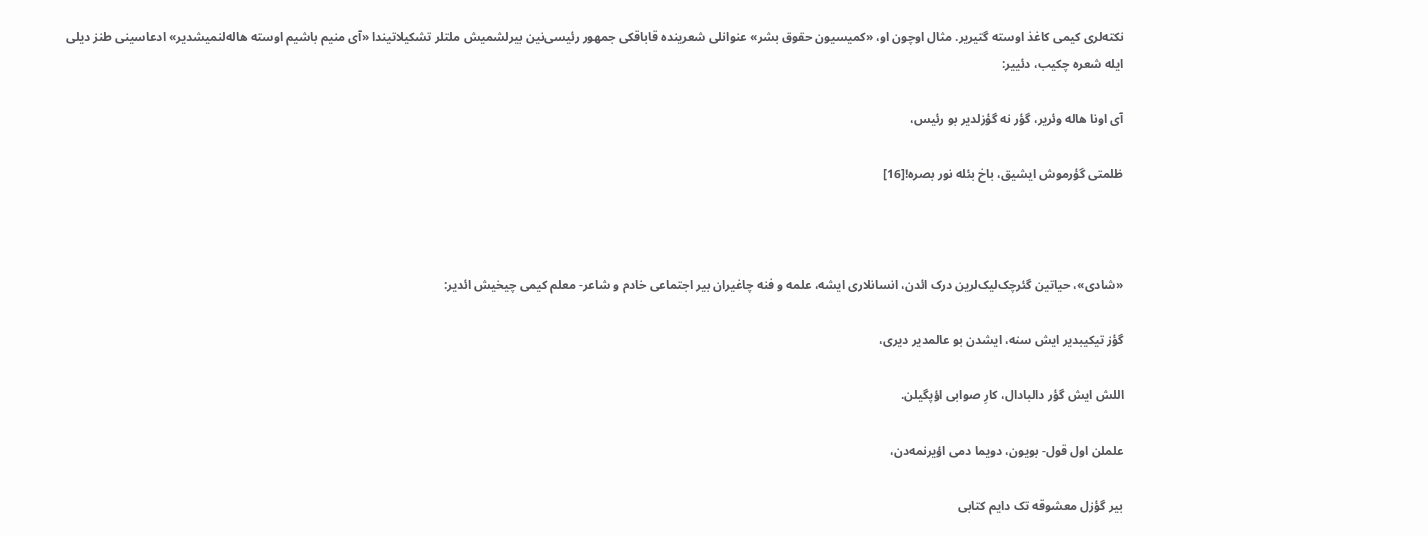نکته‌لری کیمی کاغذ اوسته گتیریر. مثال اوچون او، «کمیسیون حقوق بشر» عنوانلی شعرینده قاباقکی جمهور رئیسی‌نین بیرلشمیش ملتلر تشکیلاتیندا «آی منیم باشیم اوسته هاله‌لنمیشدیر» ادعاسینی طنز دیلی ایله شعره چکیب، دئییر:

آی اونا هاله وئریر، گؤر نه گؤزلدیر بو رئیس،

ظلمتی گؤرموش ایشیق، باخ بئله نور بصره![16]



«شادی»، حیاتین گئرچک‌لیک‌لرین درک ائدن، انسانلاری ایشه، علمه و فنه چاغیران بیر اجتماعی خادم و شاعر- معلم کیمی چیخیش ائدیر:

گؤز تیکیبدیر ایش سنه، ایشدن بو عالمدیر دیری،

اللش ایش گؤر دالبادال، کارِ صوابی اؤپگیلن.

علملن اول قول- بویون، دویما دمی اؤیرنمه‌دن،

بیر گؤزل معشوقه تک دایم کتابی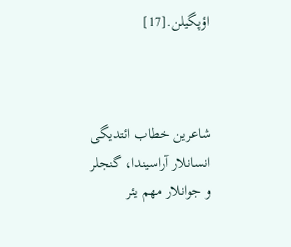اؤپگیلن.[17]



شاعرین خطاب ائتدیگی انسانلار آراسیندا، گنجلر و جوانلار مهم یئر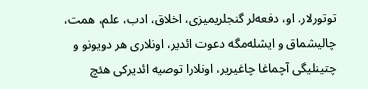توتورلار. او، دفعه‌لر گنجلریمیزی، اخلاق، ادب، علم، همت، چالیشماق و ایشله‌مگه دعوت ائدیر، اونلاری هر دویونو و چتینلیگی آچماغا چاغیریر، اونلارا توصیه ائدیرکی هئچ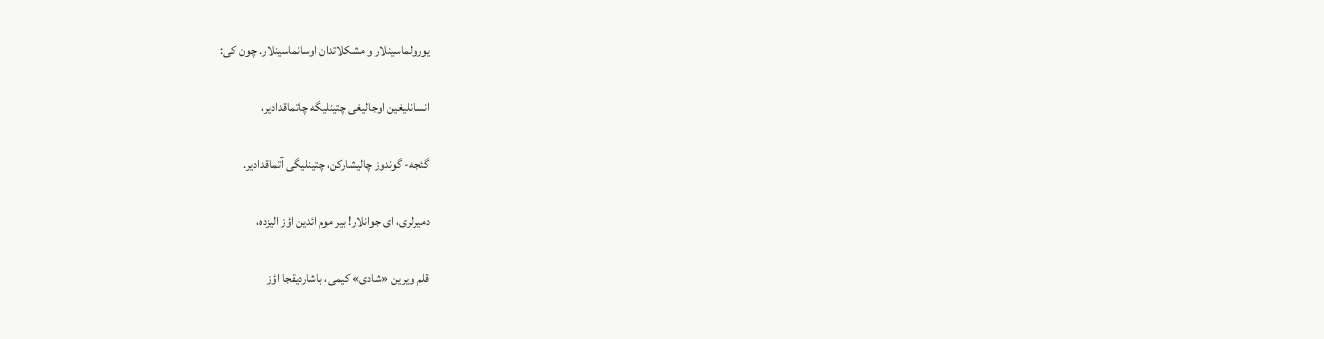یورولماسینلار و مشکلاتدان اوسانماسینلار. چون کی:

انسانلیغین اوجالیغی چتینلیگه چاتماقدادیر،

گئجه- گوندوز چالیشارکن، چتینلیگی آتماقدادیر.

دمیرلری، ای جوانلار! بیر موم ائدین اؤز الیزده،

قلم ویرین «شادی» کیمی، باشاردیقجا اؤز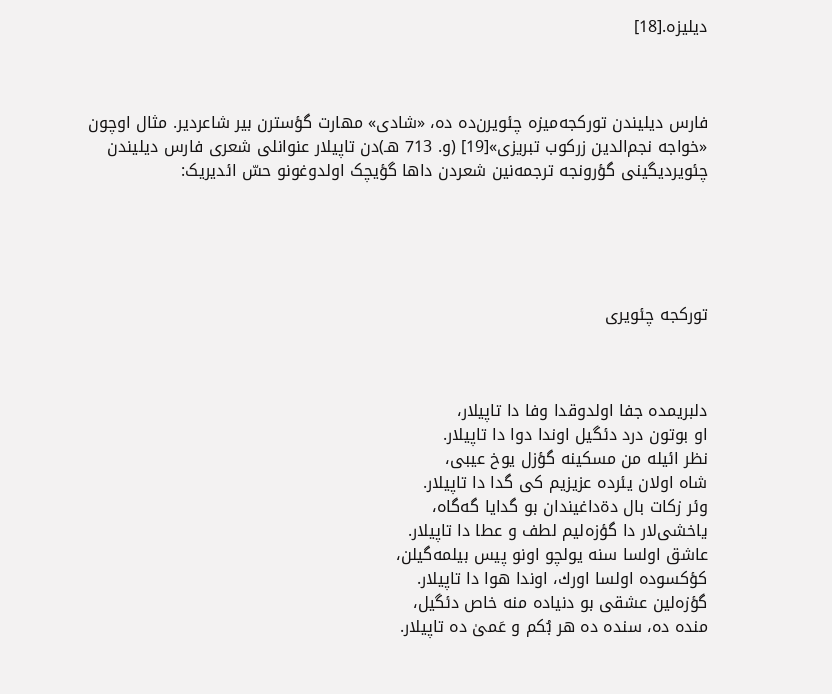دیلیزه.[18]



فارس دیلیندن تورکجه‌میزه چئویرن‌ده ده، «شادی» مهارت گؤسترن بیر شاعردیر. مثال اوچون «خواجه نجم‌الدین زرکوب تبریزی»[19] (و. 713 هـ)دن تاپیلار عنوانلی شعری فارس دیلیندن چئویردیگینی گؤرونجه ترجمه‌نین شعردن داها گؤیچک اولدوغونو حسّ ائدیریک:





تورکجه چئویری



دلبریمده جفا اولدوقدا وفا دا تاپیلار،
او بوتون درد دئگیل اوندا دوا دا تاپیلار.
نظر ائیله من مسكینه گؤزل یوخ عیبی،
شاه اولان یئرده عزیزیم كی گدا دا تاپیلار.
وئر زكات بال دةداغیندان بو گدایا گه‌گاه،
یاخشی‌لار دا گؤزه‌لیم لطف و عطا دا تاپیلار.
عاشق اولسا سنه یولچو اونو پیس بیلمه‌گیلن،
كؤكسوده اولسا اورك، اوندا هوا دا تاپیلار.
گؤزه‌لین عشقی بو دنیاده منه خاص دئگیل،
منده ده، سنده ده هر بُكم و عَمیٰ ده تاپیلار.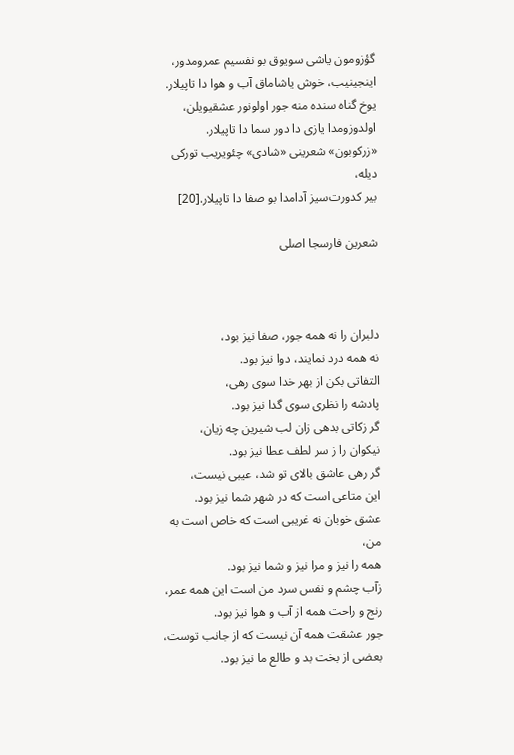گؤزومون یاشی سویوق بو نفسیم عمرومدور،
اینجینیب، خوش یاشاماق آب و هوا دا تاپیلار.
یوخ گناه سنده منه جور اولونور عشقیویلن،
اولدوزومدا یازی دا دور سما دا تاپیلار.
«زركوبون» شعرینی «شادی» چئویریب توركی دیله،
بیر كدورت‌سیز آدامدا بو صفا دا تاپیلار.[20]

شعرین فارسجا اصلی



دلبران را نه همه جور، صفا نیز بود،
نه همه درد نمایند، دوا نیز بود.
التفاتی بکن از بهر خدا سوی رهی،
پادشه را نظری سوی گدا نیز بود.
گر زکاتی بدهی زان لب شیرین چه زیان،
نیکوان را ز سر لطف عطا نیز بود.
گر رهی عاشق بالای تو شد، عیبی نیست،
این متاعی است که در شهر شما نیز بود.
عشق خوبان نه غریبی است که خاص است به من،
همه را نیز و مرا نیز و شما نیز بود.
زآب چشم و نفس سرد من است این همه عمر،
رنج و راحت همه از آب و هوا نیز بود.
جور عشقت همه آن نیست که از جانب توست،
بعضی از بخت بد و طالع ما نیز بود.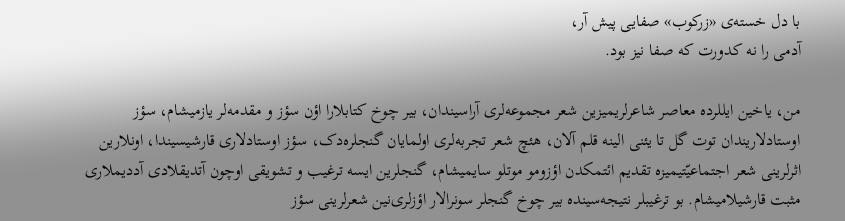با دل خسته‌ی «زرکوب» صفایی پیش آر،
آدمی را نه کدورت که صفا نیز بود.

من، یاخین ایللرده معاصر شاعرلریمیزین شعر مجموعه‌لری آراسیندان، بیر چوخ کتابلارا اؤن سؤز و مقدمه‌لر یازمیشام، سؤز اوستادلاریندان توت گل تا یئنی الینه قلم آلان، هئچ شعر تجربه‌لری اولمایان گنجلره‌دک، سؤز اوستادلاری قارشیسیندا، اونلارین اثرلرینی شعر اجتماعیّتیمیزه تقدیم ائتمکدن اؤزومو موتلو سایمیشام، گنجلرین ایسه ترغیب و تشویقی اوچون آتدیقلادی آددیملاری مثبت قارشیلامیشام. بو ترغیبلر نتیجه‌سینده بیر چوخ گنجلر سونرالار اؤزلری‌نین شعرلرینی سؤز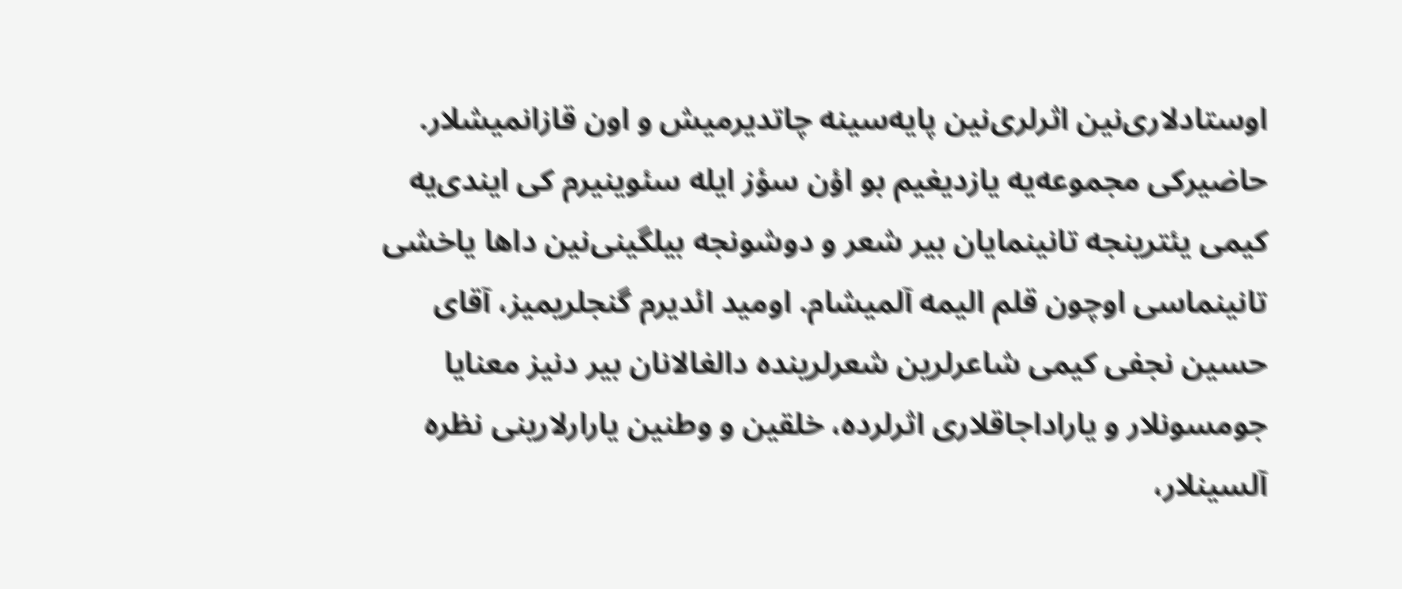اوستادلاری‌نین اثرلری‌نین پایه‌سینه چاتدیرمیش و اون قازانمیشلار. حاضیرکی مجموعه‌یه یازدیغیم بو اؤن سؤز ایله سئوینیرم کی ایندی‌یه کیمی یئترینجه تانینمایان بیر شعر و دوشونجه بیلگینی‌نین داها یاخشی تانینماسی اوچون قلم الیمه آلمیشام. اومید ائدیرم گنجلریمیز، آقای حسین نجفی کیمی شاعرلرین شعرلرینده دالغالانان بیر دنیز معنایا جومسونلار و یاراداجاقلاری اثرلرده، خلقین و وطنین یارارلارینی نظره آلسینلار،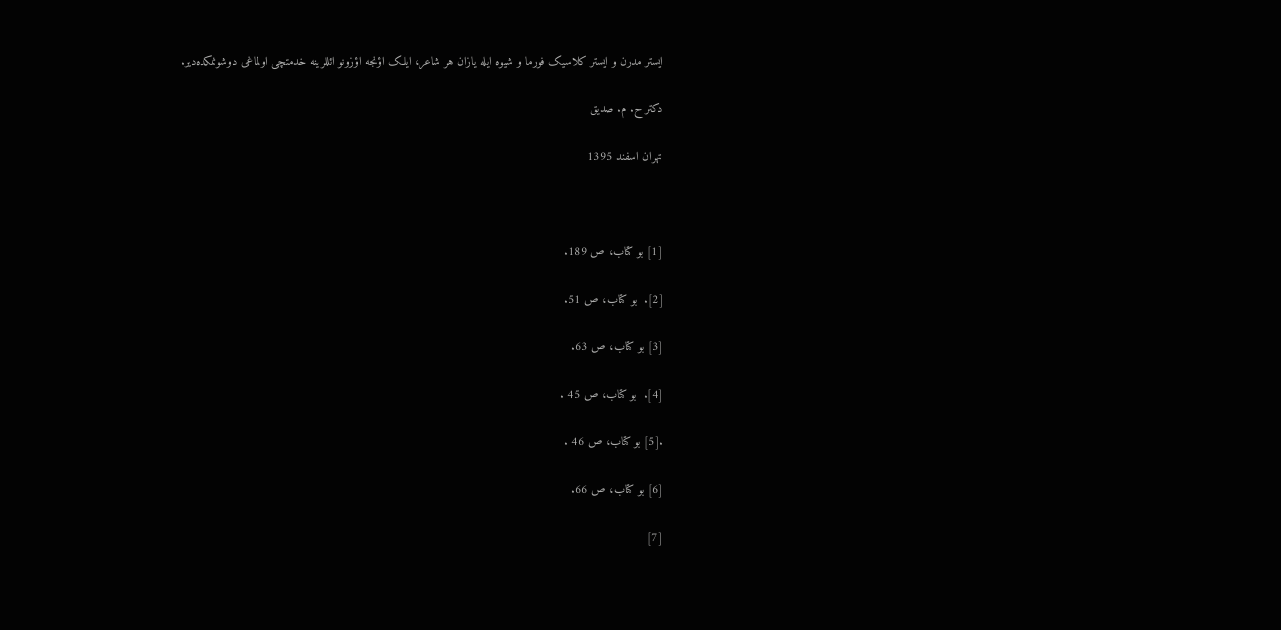ایستر مدرن و ایستر کلاسیک فورما و شیوه ایله یازان هر شاعر، ایلک اؤنجه اؤزونو ائللرینه خدمتچی اولماغی دوشونمکده‌دیر.

دکتر ح. م. صدیق

تهران اسفند 1395



[1] بو کتاب، ص 189.

[2].  بو کتاب، ص 51.

[3] بو کتاب، ص 63.

[4].  بو کتاب، ص 45 .

.[5] بو کتاب، ص 46 .

[6] بو کتاب، ص 66.

[7]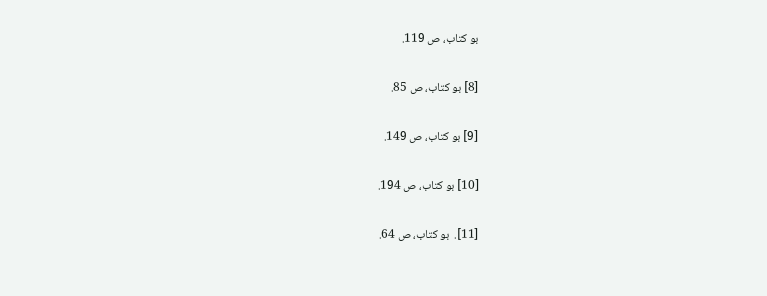بو کتاب، ص 119.

[8] بو کتاب، ص 85.

[9] بو کتاب، ص 149.

[10] بو کتاب، ص 194.

[11].  بو کتاب، ص 64.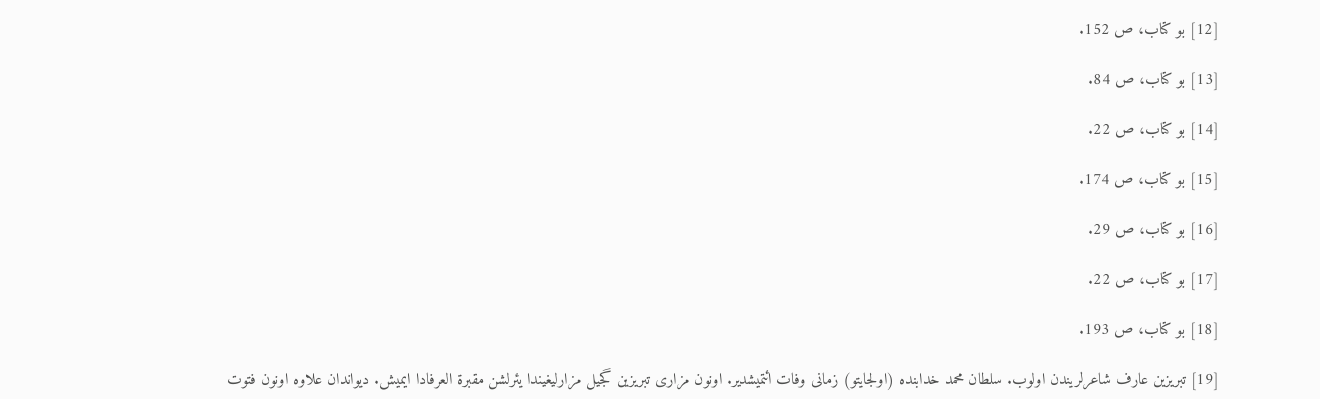[12] بو کتاب، ص 152.

[13] بو کتاب، ص 84.

[14] بو کتاب، ص 22.

[15] بو کتاب، ص 174.

[16] بو کتاب، ص 29.

[17] بو کتاب، ص 22.

[18] بو کتاب، ص 193.

[19] تبریزین عارف شاعرلریندن اولوب. سلطان محمد خدابنده (اولجایتو) زمانی وفات ائتمیشدیر. اونون مزاری تبریزین گجیل مزارلیغیندا یئرلشن مقبرة العرفادا ایمیش. دیواندان علاوه اونون فتوت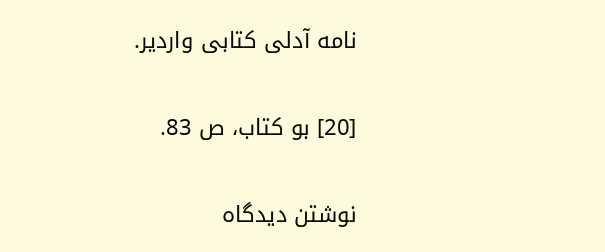نامه آدلی کتابی واردیر.

[20] بو کتاب، ص 83.

نوشتن دیدگاه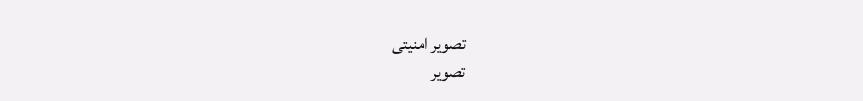تصویر امنیتی
تصویر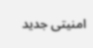امنیتی جدید